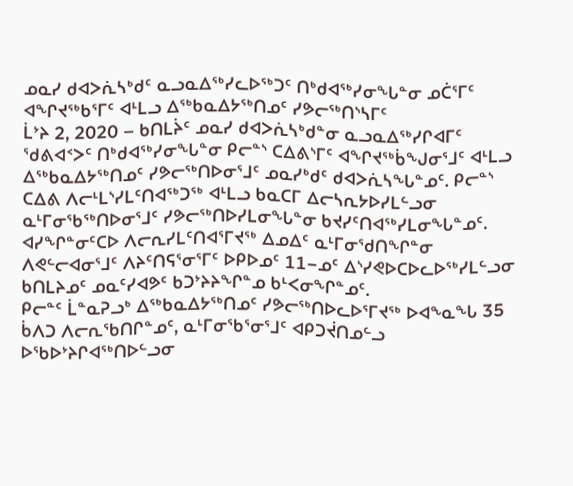ᓄᓇᓯ ᑯᐊᐳᕇᓴᒃᑯᑦ ᓇᓗᓇᐃᖅᓯᓚᐅᖅᑐᑦ ᑎᒃᑯᐊᖅᓯᓂᖓᓐᓂ ᓄᑖᕐᒥᑦ ᐊᖏᔪᖅᑲᕐᒥᑦ ᐊᒻᒪᓗ ᐃᖅᑲᓇᐃᔭᖅᑎᓄᑦ ᓯᕗᓕᖅᑎᔅᓴᒥᑦ
ᒫᔾᔨ 2, 2020 – ᑲᑎᒪᔩᑦ ᓄᓇᓯ ᑯᐊᐳᕇᓴᒃᑯᓐᓂ ᓇᓗᓇᐃᖅᓯᒋᐊᒥᑦ ᖁᕕᐊᑉᐳᑦ ᑎᒃᑯᐊᖅᓯᓂᖓᓐᓂ ᑭᓕᓐᔅ ᑕᐃᕕᔅᒥᑦ ᐊᖏᔪᖅᑳᖑᓂᕐᒧᑦ ᐊᒻᒪᓗ ᐃᖅᑲᓇᐃᔭᖅᑎᓄᑦ ᓯᕗᓕᖅᑎᐅᓂᕐᒧᑦ ᓄᓇᓯᒃᑯᑦ ᑯᐊᐳᕇᓴᖓᓐᓄᑦ. ᑭᓕᓐᔅ ᑕᐃᕕ ᐱᓕᒻᒪᔅᓯᒪᑦᑎᐊᖅᑐᖅ ᐊᒻᒪᓗ ᑲᓇᑕᒥ ᐃᓕᓴᕆᔭᐅᓯᒪᓪᓗᓂ ᓇᒻᒥᓂᖃᖅᑎᐅᓂᕐᒧᑦ ᓯᕗᓕᖅᑎᐅᓯᒪᓂᖓᓐᓂ ᑲᔪᓯᑦᑎᐊᖅᓯᒪᓂᖓᓐᓄᑦ. ᐊᓯᖏᓐᓂᑦᑕᐅ ᐱᓕᕆᓯᒪᑦᑎᐊᕐᒥᔪᖅ ᐃᓄᐃᑦ ᓇᒻᒥᓂᖁᑎᖏᓐᓂ ᐱᕙᓪᓕᐊᓂᕐᒧᑦ ᐱᔨᑦᑎᕋᕐᓂᕐᒥᑦ ᐅᑭᐅᓄᑦ 11−ᓄᑦ ᐃᔅᓯᕙᐅᑕᐅᓚᐅᖅᓯᒪᓪᓗᓂ ᑲᑎᒪᔨᓄᑦ ᓄᓇᑦᓯᐊᕗᑦ ᑲᑐᔾᔨᔨᖏᓐᓄ ᑲᒻᐸᓂᖏᓐᓄᑦ.
ᑭᓕᓐᑦ ᒫᓐᓇᕈᓗᒃ ᐃᖅᑲᓇᐃᔭᖅᑎᓄᑦ ᓯᕗᓕᖅᑎᐅᓚᐅᕐᒥᔪᖅ ᐅᐊᖕᓇᖓ 35 ᑳᐱᑐ ᐱᓕᕆᖃᑎᒋᓐᓄᑦ, ᓇᒻᒥᓂᖃᕐᓂᕐᒧᑦ ᐊᑭᑐᔫᑎᓄᓪᓗ ᐅᖃᐅᔾᔨᒋᐊᖅᑎᐅᓪᓗᓂ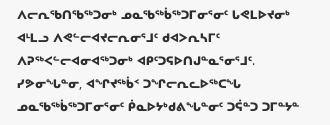ᐱᓕᕆᖃᑎᖃᖅᑐᓂᒃ ᓄᓇᖃᖅᑳᖅᑐᒥᓂᕐᓂᑦ ᒐᕙᒪᐅᔪᓂᒃ ᐊᒻᒪᓗ ᐱᕙᓪᓕᐊᔪᓕᕆᓂᕐᒧᑦ ᑯᐊᐳᕆᓴᒥᑦ ᐱᕈᖅᐸᓪᓕᐊᓂᐊᖅᑐᓂᒃ ᐊᑭᑦᑐᕋᐅᑎᒍᓐᓇᕐᓂᕐᒧᑦ. ᓯᕗᓂᖓᓐᓂ, ᐊᖏᔪᖅᑳᑉ ᑐᖏᓕᕆᓚᐅᖅᑕᖓ ᓄᓇᖃᖅᑳᖅᑐᒥᓂᕐᓂᑦ ᑮᓇᐅᔭᒃᑯᕕᖓᓐᓂᑦ ᑐᕌᓐᑐ ᑐᒥᓐᔭᓐ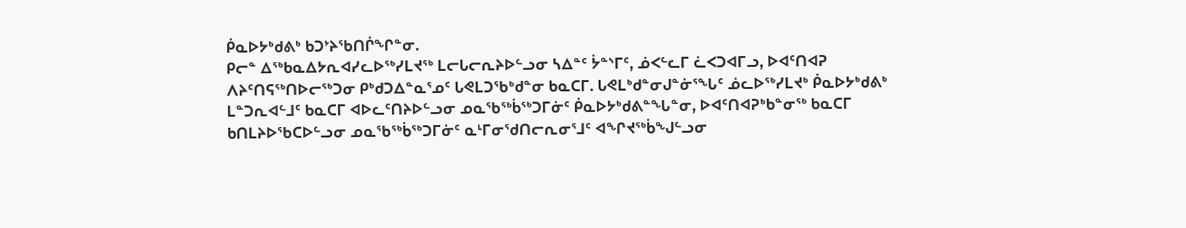ᑮᓇᐅᔭᒃᑯᕕᒃ ᑲᑐᔾᔨᖃᑎᒌᖏᓐᓂ.
ᑭᓕᓐ ᐃᖅᑲᓇᐃᔭᕆᐊᓯᓚᐅᖅᓯᒪᔪᖅ ᒪᓕᒐᓕᕆᔨᐅᓪᓗᓂ ᓴᐃᓐᑦ ᔮᓐᔅᒥᑦ, ᓅᐸᓪᓚᒥ ᓛᐸᑐᐊᒥᓗ, ᐅᐊᑦᑎᐊᕈ ᐱᔨᑦᑎᕋᖅᑎᐅᓕᖅᑐᓂ ᑭᒃᑯᑐᐃᓐᓇᕐᓄᑦ ᒐᕙᒪᑐᖃᒃᑯᓐᓂ ᑲᓇᑕᒥ. ᒐᕙᒪᒃᑯᓐᓂᒍᓐᓃᕐᖓᑦ ᓅᓚᐅᖅᓯᒪᔪᒃ ᑮᓇᐅᔭᒃᑯᕕᒃ ᒪᓐᑐᕆᐊᓪᒧᑦ ᑲᓇᑕᒥ ᐊᐅᓚᑦᑎᔨᐅᓪᓗᓂ ᓄᓇᖃᖅᑳᖅᑐᒥᓃᑦ ᑮᓇᐅᔭᒃᑯᕕᓐᖓᓐᓂ, ᐅᐊᑦᑎᐊᕈᒃᑲᓐᓂᖅ ᑲᓇᑕᒥ ᑲᑎᒪᔨᐅᖃᑕᐅᓪᓗᓂ ᓄᓇᖃᖅᑳᖅᑐᒥᓃᑦ ᓇᒻᒥᓂᖁᑎᓕᕆᓂᕐᒧᑦ ᐊᖏᔪᖅᑳᖑᓪᓗᓂ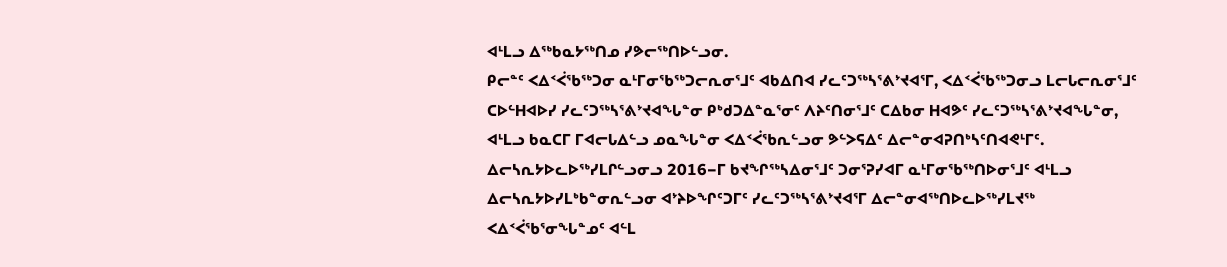ᐊᒻᒪᓗ ᐃᖅᑲᓇᔭᖅᑎᓄ ᓯᕗᓕᖅᑎᐅᓪᓗᓂ.
ᑭᓕᓐᑦ ᐸᐃᑉᐹᖃᖅᑐᓂ ᓇᒻᒥᓂᖃᖅᑐᓕᕆᓂᕐᒧᑦ ᐊᑲᐃᑎᐊ ᓯᓚᑦᑐᖅᓴᕐᕕᔾᔪᐊᕐᒥ, ᐸᐃᑉᐹᖃᖅᑐᓂᓗ ᒪᓕᒐᓕᕆᓂᕐᒧᑦ ᑕᐅᓪᕼᐊᐅᓯ ᓯᓚᑦᑐᖅᓴᕐᕕᔾᔪᐊᖓᓐᓂ ᑭᒃᑯᑐᐃᓐᓇᕐᓂᑦ ᐱᔨᑦᑎᓂᕐᒧᑦ ᑕᐃᑲᓂ ᕼᐊᕗᑦ ᓯᓚᑦᑐᖅᓴᕐᕕᔾᔪᐊᖓᓐᓂ, ᐊᒻᒪᓗ ᑲᓇᑕᒥ ᒥᐊᓕᒐᐃᓪᓗ ᓄᓇᖓᓐᓂ ᐸᐃᑉᐹᖃᕆᓪᓗᓂ ᕗᓪᐳᕋᐃᑦ ᐃᓕᓐᓂᐊᕈᑎᒃᓴᑦᑎᐊᕙᒻᒥᑦ. ᐃᓕᓴᕆᔭᐅᓚᐅᖅᓯᒪᒋᓪᓗᓂᓗ 2016−ᒥ ᑲᔪᖏᖅᓴᐃᓂᕐᒧᑦ ᑐᓂᕐᕈᓯᐊᒥ ᓇᒻᒥᓂᖃᖅᑎᐅᓂᕐᒧᑦ ᐊᒻᒪᓗ ᐃᓕᓴᕆᔭᐅᓯᒪᒃᑲᓐᓂᕆᓪᓗᓂ ᐊᔾᔨᐅᖏᑦᑐᒥᑦ ᓯᓚᑦᑐᖅᓴᕐᕕᔾᔪᐊᕐᒥ ᐃᓕᓐᓂᐊᖅᑎᐅᓚᐅᖅᓯᒪᔪᖅ ᐸᐃᑉᐹᖃᕐᓂᖓᓐᓄᑦ ᐊᓪᒪ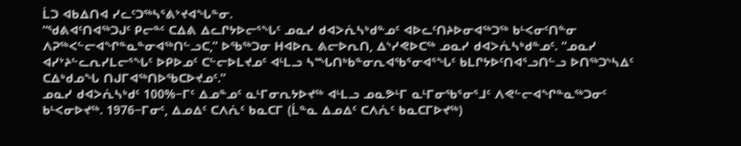ᒫᑐ ᐊᑲᐃᑎᐊ ᓯᓚᑦᑐᖅᓴᕐᕕᔾᔪᐊᖓᓐᓂ.
“ᖁᕕᐊᑦᑎᐊᖅᑐᒍᑦ ᑭᓕᓐᑦ ᑕᐃᕕ ᐃᓚᒋᔭᐅᓕᕐᖓᑦ ᓄᓇᓯ ᑯᐊᐳᕇᓴᒃᑯᓐᓄᑦ ᐊᐅᓚᑦᑎᔨᐅᓂᐊᖅᑐᖅ ᑲᒻᐸᓂᑦᑎᓐᓂ ᐱᕈᖅᐸᓪᓕᐊᖏᓐᓇᓐᓂᐊᖅᑎᓪᓗᑕ,” ᐅᖃᖅᑐᓂ ᕼᐊᐅᕆ ᕕᓕᐅᕆᑎ, ᐃᔅᓯᕙᐅᑕᖅ ᓄᓇᓯ ᑯᐊᐳᕇᓴᒃᑯᓐᓄᑦ. “ᓄᓇᓯ ᐊᓯᔾᔨᓪᓚᕆᓯᒪᓕᕐᖓᑦ ᐅᑭᐅᓄᑦ ᑕᓪᓕᐅᒪᔪᓄᑦ ᐊᒻᒪᓗ ᓴᙵᑎᒃᑲᓐᓂᕆᐊᖃᕐᓂᐊᕐᖓᑦ ᑲᒪᒋᔭᐅᑦᑎᐊᕐᓗᑎᓪᓗ ᐅᑎᖅᑐᔅᓴᐃᑦ ᑕᐃᒃᑯᓄᖓ ᑎᒍᒥᐊᖅᑎᐅᖃᑕᐅᔪᓄᑦ.”
ᓄᓇᓯ ᑯᐊᐳᕇᓴᒃᑯᑦ 100%−ᒥᑦ ᐃᓄᓐᓄᑦ ᓇᒻᒥᓂᕆᔭᐅᔪᖅ ᐊᒻᒪᓗ ᓄᓇᕗᒻᒥ ᓇᒻᒥᓂᖃᕐᓂᕐᒧᑦ ᐱᕙᓪᓕᐊᖏᓐᓇᖅᑐᓂᑦ ᑲᒻᐸᓂᐅᔪᖅ. 1976−ᒥᓂᑦ, ᐃᓄᐃᑦ ᑕᐱᕇᑦ ᑲᓇᑕᒥ (ᒫᓐᓇ ᐃᓄᐃᑦ ᑕᐱᕇᑦ ᑲᓇᑕᒥᐅᔪᖅ)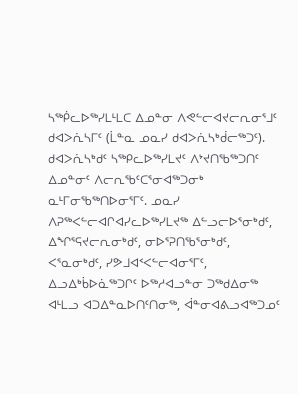ᓴᖅᑮᓚᐅᖅᓯᒪᒻᒪᑕ ᐃᓄᓐᓂ ᐱᕙᓪᓕᐊᔪᓕᕆᓂᕐᒧᑦ ᑯᐊᐳᕇᓴᒥᑦ (ᒫᓐᓇ ᓄᓇᓯ ᑯᐊᐳᕇᓴᒃᑰᓕᖅᑐᑦ). ᑯᐊᐳᕇᓴᒃᑯᑦ ᓴᖅᑭᓚᐅᖅᓯᒪᔪᑦ ᐱᔾᔪᑎᖃᖅᑐᑎᑦ ᐃᓄᓐᓂᑦ ᐱᓕᕆᖃᑦᑕᕐᓂᐊᖅᑐᓂᒃ ᓇᒻᒥᓂᖃᖅᑎᐅᓂᕐᒥᑦ. ᓄᓇᓯ ᐱᕈᖅᐸᓪᓕᐊᒋᐊᓯᓚᐅᖅᓯᒪᔪᖅ ᐃᓪᓗᓕᐅᕐᓂᒃᑯᑦ, ᐃᖏᕐᕋᔪᓕᕆᓂᒃᑯᑦ, ᓂᐅᕐᕈᑎᖃᕐᓂᒃᑯᑦ, ᐸᕐᓇᓂᒃᑯᑦ, ᓯᕗᒧᐊᑉᐸᓪᓕᐊᓂᕐᒥᑦ, ᐃᓗᐃᒃᑳᐅᓈᖅᑐᒋᑦ ᐅᖅᓱᐊᓗᓐᓂ ᑐᖅᑯᐃᓂᖅ ᐊᒻᒪᓗ ᐊᑐᐃᓐᓇᐅᑎᑦᑎᓂᖅ, ᐋᓐᓂᐊᕕᓗᐊᖅᑐᓄᑦ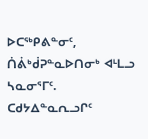ᐅᑕᖅᑭᕕᓐᓂᑦ, ᑏᕖᒃᑰᕈᓐᓇᐅᑎᓂᒃ ᐊᒻᒪᓗ ᓴᓇᓂᕐᒥᑦ.
ᑕᑯᔭᐃᓐᓇᕆᓗᒋᑦ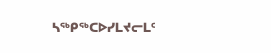ᓴᖅᑭᖅᑕᐅᓯᒪᔪᓕᒪᑦ